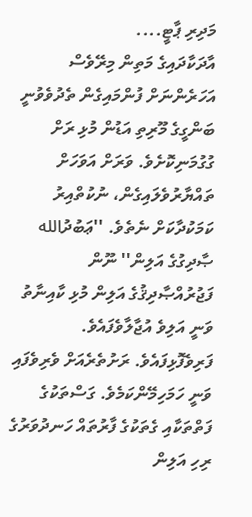މަދިރި ޕާޓީ....
އާދަކާދައިގެ މަތިން މިރޭވެސް އަހަރެންނަށް ފުންމައިގެން ތެދުވެވުނީ ބަންގީގެ މޫރިތި އަޑުން މުޅި ރަށް ގުގުމަނިކޮށެވެ. ވަރަށް އަވަހަށް ތައްޔާރުވެލައިގެން، ނުކުތްއިރު ކަމަކުދާކަށް ނެތެވެ. ''ޢަބުދުالله ޞާދިގުގެ އަލިން'' ނޫން ފަޖުރުއްޞާދިޤުގެ އަލިން މުޅި ކާއިނާތު ވަނީ އަލިވެ އުޖާލާވެފައެވެ. ފަރިވެފޮޅިފައެވެ. ރަށުތެރެއަށް ވެރިވެފައި ވަނީ ހަމަހިމޭންކަމެވެ. ގަސްތަކުގެ ފަތްތަކާއި ގެތަކުގެ ފާރުތައް ހަނދުވަރުގެ ރިހި އަލިން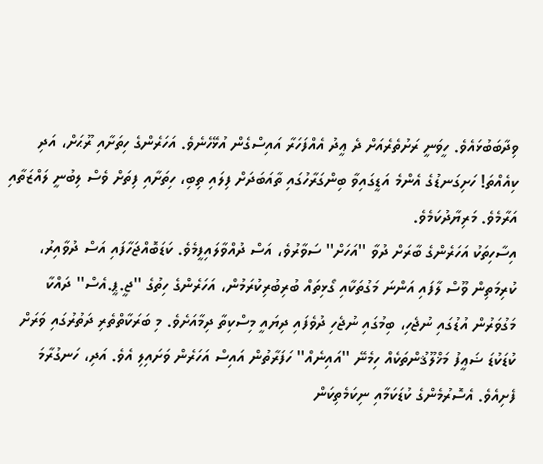ވިދާބަބުޅައެވެ. ހީވަނީ ރަށުތެރެއަށް ދެ ޢީދު އެއްފަހަރާ އައިސްގެން އުޅޭހެނެވެ. އަހަރެންގެ ހިތަށާއި ރޫޙަށް، އަދި ކިއެއްތަ! ހަށިގަނޑުގެ އެންމެ އަޑީގައިވާ ބިންގަރާހުގައި ތާއަބަދަށް ފިލައި ތިބި، ހިތަށާއި ފިތަށް ވެސް ލިބުނީ ލައްޒަތާއި އަރާމެވެ. މަރިޔާދުކަމެވެ.
އިސާހިތަކު އަހަރެންގެ ބާރަށް ދުވާ ''އަހަށް'' ސަވާރުވެ، އަސް ދުއްވާލައިފީމެވެ. ކަޑަބޮއްޖަހާފައި އަސް ދުވާއިރު، ކުރިމަތިން ވޫސް ލާފައި އަންނަ މަގުތަކާއި ގޯޅިތައް ބުރިބުރިކުރަމުން، އަހަރެންގެ ހިތުގެ ''ޖީ.ޕީ.އެސް'' ދައްކާ މަގުވަރުން އުޑުގައި ނުޖެހި، ބިމުގައި ނުޖެހި ދުވެފައި ދިޔައީ މިސްކިތާ ދިމާއަށެވެ. މި ބަރަކާތްތެރި ދަތުރުގައި ވަރަށް ކުޑަކުޑަ ޟަޢީފު މަޚްލޫޤުންތަކެއް ހިމެނޭ ''އައިނެއް'' ހަފަރާތުން އައިސް އަހަރެން ވަށައިލި އެވެ. އަދި، ހަނގުރާމަ ފެށިއެވެ. އެސޮރުމެންގެ ކުޑަކަމާއި ނިކަމެތިކަން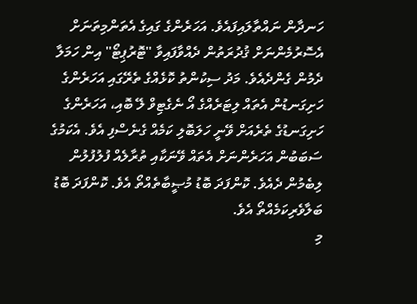ހަނދާން ނައްތާލައިފައެވެ. އަހަރެންގެ ގައިގެ އެތަންމިތަނަށް އެސޮރުމެންނަށް ޤުދުރަތުން ދެއްވާފައިވާ ''ޓޮރުޕިޓޯ'' އިން ހަމަލާ ދެމުން ގެންދެއެވެ. މަދު ސިކުންތު ކޮޅެއްގެ ތެރޭގައި އަހަރެންގެ ހަށިގަނޑުން އެތައް ލިޓަރެއްގެ އޯ ނެގެޓިވް ލޭ ބޮއި، އަހަރެންގެ ހަށިގަނޑުގެ ތެރެއަށް ވޭނީ ހަލަބޮލި ކަމެއް ގެނެސްފި އެވެ. އެކަމުގެ ސަބަބުން އަހަރެންނަށް އެތައް ވޭނަކާއި ތުރާލެއް ފުލުފުލުން ލިބެމުން ދެއެވެ. ކޮންފަދަ ބޮޑު މުޞީބާތެއްތޯ އެވެ. ކޮންފަދަ ބޮޑު ބަލާވެރިކަމެއްތޯ އެވެ.
މި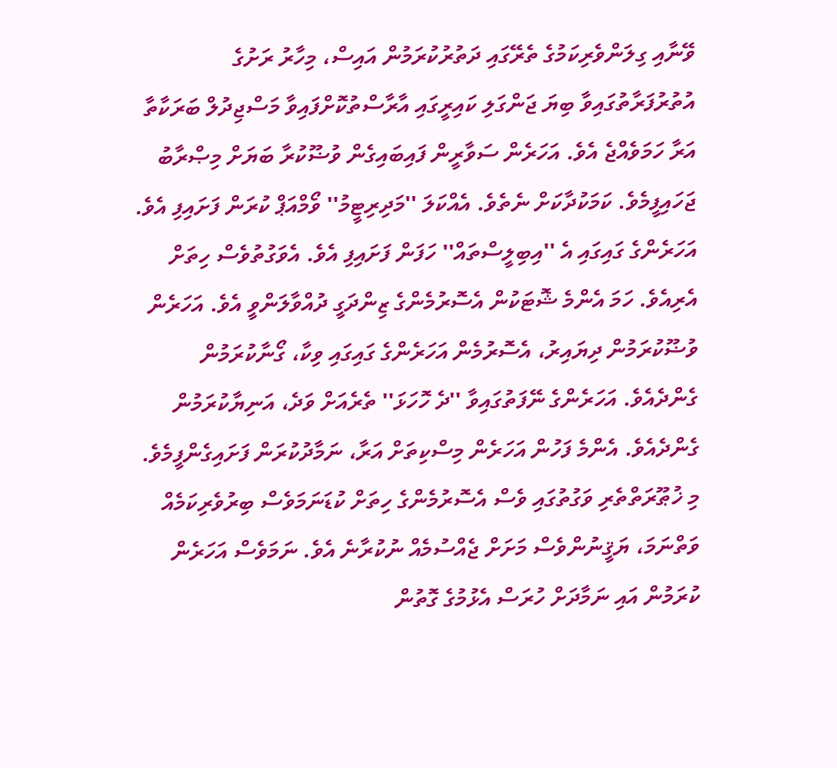ވޭނާއި ގިލަންވެރިކަމުގެ ތެރޭގައި ދަތުރުކުރަމުން އައިސް، މިހާރު ރަށުގެ އުތުރުފަރާތުގައިވާ ބިޔަ ޖަންގަލި ކައިރީގައި އާރާސްތުކޮށްފައިވާ މަސްޖިދުލް ބަރަކާތާ އަރާ ހަމަވެއްޖެ އެވެ. އަހަރެން ސަވާރީން ފައިބައިގެން ވުޟޫކުރާ ބަޔަށް މިޞްރާބު ޖަހައިފީމެވެ. ކަމަކުދާކަށް ނެތެވެ. އެއްކަލަ ''މަދިރިޓީމު'' ވޯމްއަޕް ކުރަން ފަށައިފި އެވެ. އަހަރެންގެ ގައިގައި އެ ''އިބިލީސްތައް'' ހަފަން ފަށައިފި އެވެ. އެވަގުތުވެސް ހިތަށް އެރިއެވެ. ހަމަ އެންމެ ޝޮޓަކުން އެސޮރުމެންގެ ޒިންދަގީ ދުއްވާލަންވީ އެވެ. އަހަރެން ވުޟޫކުރަމުން ދިޔައިރު، އެސޮރުމެން އަހަރެންގެ ގައިގައި ވިކާ، ގޯނާކުރަމުން ގެންދެއެވެ. އަހަރެންގެ ނޭފަތުގައިވާ ''ދެ ހޮހަޅަ'' ތެރެއަށް ވަދެ، އަނިޔާކުރަމުން ގެންދެއެވެ. އެންމެ ފަހުން އަހަރެން މިސްކިތަށް އަރާ، ނަމާދުކުރަން ފަށައިގެންފީމެވެ. މި ޚުޠޫރަތްތެރި ވަގުތުގައި ވެސް އެސޮރުމެންގެ ހިތަށް ކުޑަނަމަވެސް ބިރުވެރިކަމެއް ވަތްނަމަ، ޔަޤީނުންވެސް މަށަށް ޖެއްސުމެއް ނުކުރާނެ އެވެ. ނަމަވެސް އަހަރެން ކުރަމުން އައި ނަމާދަށް ހުރަސް އެޅުމުގެ ގޮތުން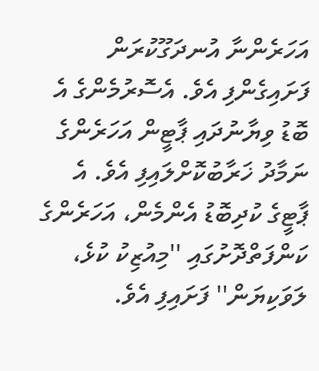އަހަރެންނާ އުނދަގޫކުރަން ފަށައިގެންފި އެވެ. އެސޮރުމެންގެ އެ ބޮޑު ވިޔާނުދައި ޕާޓީން އަހަރެންގެ ނަމާދު ޚަރާބުކޮށްލައިފި އެވެ. އެ ޕާޓީގެ ކުދިބޮޑު އެންމެން، އަހަރެންގެ ކަންފަތްދޮށުގައި ''މިއުޒިކު ކުޅެ، ލަވަކިޔަން'' ފަށައިފި އެވެ.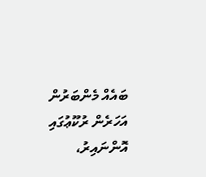ބައެއް މެންބަރުން އަހަރެން ރުކޫޢުގައި އޮންނައިރު،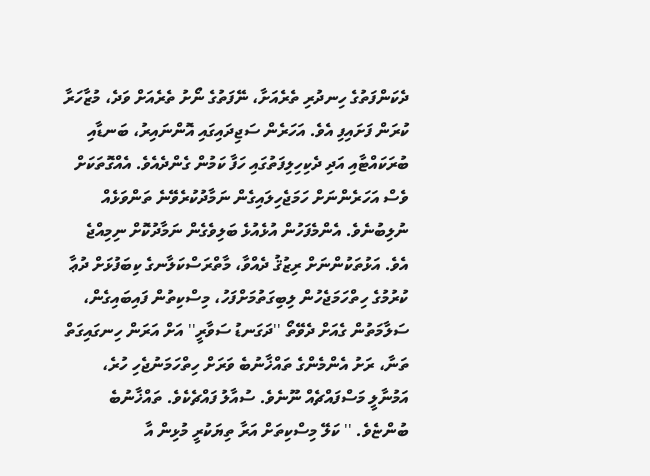ދެކަންފަތުގެ ހިނދުރި ތެރެއަށާ، ނޭފަތުގެ ނޯށު ތެރެއަށް ވަދެ، މުޒާހަރާ ކުރަން ފަށައިފި އެވެ. އަހަރެން ސަޖިދައިގައި އޮންނައިރު، ބަނޑާއި ބުރަކައްޓާއި އަދި ދެކިހިލިފަތުގައި ހަފާ ކަމުން ގެންދެއެވެ. އެއްގޮތަކަށް ވެސް އަހަރެންނަށް ހަމަޖެހިލައިގެން ނަމާދުކުރެވޭނެ ތަންވަޅެއް ނުލިބުނެވެ. އެންމެފަހުން އުޅެއުޅެ ބަލިވެގެން ނަމާދުކޮށް ނިމިއްޖެ އެވެ. އަޅުތަކުންނަށް ރިޒުޤު ދެއްވާ، މާތްރަސްކަލާނގެ ކިބަފުޅަށް ދުޢާ ކުރުމުގެ ހިތްހަމަޖެހުން ލިބިގަތުމަށްފަހު، މިސްކިތުން ފައިބައިގެން، ސަލާމަތުން ގެއަށް ދެވޭތޯ ''ދަގަނޑު ސަވާރީ'' އަށް އަރަން ހިނގައިގަތް ތަނާ، ރަށު އެންމެންގެ ތައްޚާނުބެ ވަރަށް ހިތްހަމަނުޖެހި ހުރެ، އަމުނާލީ މަސްފައްޗެއް ނޫނެވެ. ސުއާލު ފައްޗެކެވެ. ތައްޚާނުބެ ބުންޏެވެ. '' ކަލޭ މިސްކިތަށް އަރާ ތިޔަކުރީ މުޅިން އާ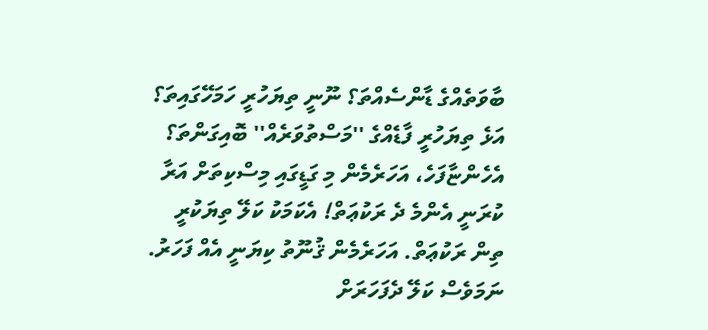ބާވަތެއްގެ ޑާންސެއްތަ؟ ނޫނީ ތިޔަހުރީ ހަމަހޭގައިތަ؟ އަޅެ ތިޔަހުރީ ފާޑެއްގެ ''މަސްތުވަރެއް'' ބޮއިގަންތަ؟ އެހެންޏާފަހެ، އަހަރެމެން މި ގަޑީގައި މިސްކިތަށް އަރާ ކުރަނީ އެންމެ ދެ ރަކުޢަތް! އެކަމަކު ކަލޭ ތިޔަކުރީ ތިން ރަކުޢަތް. އަހަރެމެން ޤުނޫތު ކިޔަނީ އެއް ފަހަރު. ނަމަވެސް ކަލޭ ދެފަހަރަށް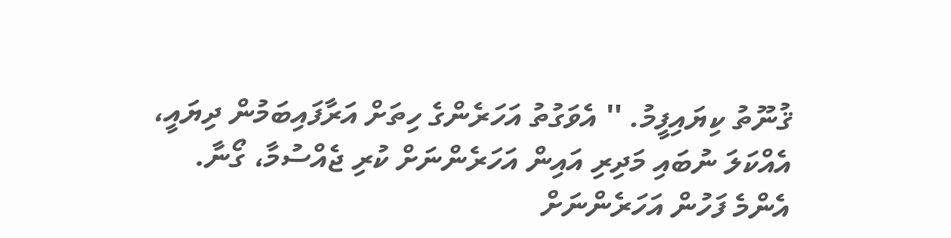ޤުނޫތު ކިޔައިފީމު. '' އެވަގުތު އަހަރެންގެ ހިތަށް އަރާފައިބަމުން ދިޔައީ، އެއްކަލަ ނުބައި މަދިރި އައިން އަހަރެންނަށް ކުރި ޖެއްސުމާ، ގޯނާ. އެންމެ ފަހުން އަހަރެންނަށް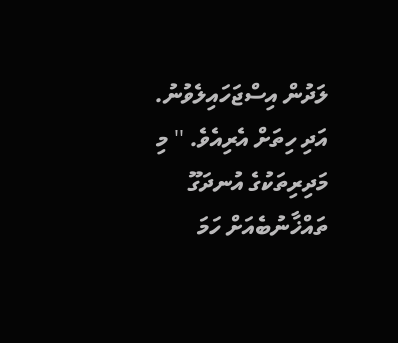ލަދުން އިސްޖަހައިލެވުނު. އަދި ހިތަށް އެރިއެވެ. '' މި މަދިރިތަކުގެ އުނދަގޫ ތައްޚާނުބެއަށް ހަމަ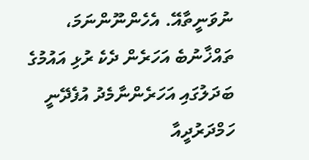ނުވަނީތާއޭ. އެހެންނޫންނަމަ، ތައްޚާނުބެ އަހަރެން ދެކެ ރުޅި އައުމުގެ ބަދަލުގައި އަހަރެންނާމެދު އުފެދޭނީ ހަމްދަރުދީއާ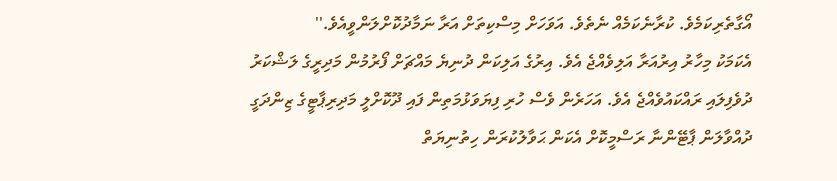އޯގާތެރިކަމެވެ. ކުރާނެކަމެއް ނެތެވެ. އަވަހަށް މިސްކިތަށް އަރާ ނަމާދުކޮށްލަންވީއެވެ.''
އެކަމަކު މިހާރު އިރުއަރާ އަލިވެއްޖެ އެވެ. އިރުގެ އަލިކަން ދުނިޔެ މައްޗަށް ފޯރުމުން މަދިރީގެ ލަޝްކަރު ދުވެފިލައި ރައްކައުވެއްޖެ އެވެ. އަހަރެން ވެސް ހުރި ފިޔަވަޅުމަތިން ފައި ދޫކޮށްލީ މަދިރިޕާޓީގެ ޒިންދަގީ ދުއްވާލަން ޕާޓޭންނާ ރަސްމީކޮށް އެކަން ޙަވާލުކުރަން ހިތުނިޔަތް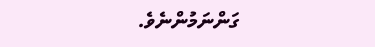ގަންނަމުންނެވެ.